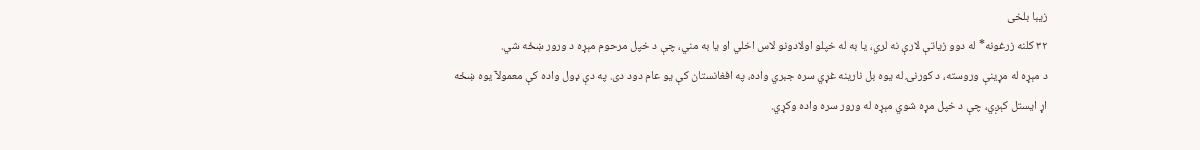زیبا بلخی
۳۲ کلنه زرغونه* له دوو زیاتې لارې نه لري، یا به له خپلو اولادونو لاس اخلي او یا به مني، چې د خپل مرحوم مېړه د ورور ښځه شي.
د مېړه له مړینې وروسته، د کورنۍ له یوه بل نارینه غړي سره جبري واده، په افغانستان کې یو عام دود دی. په دې ډول واده کې معمولآ یوه ښځه اړ ایستل کېږي، چې د خپل مړه شوي مېړه له ورور سره واده وکړي.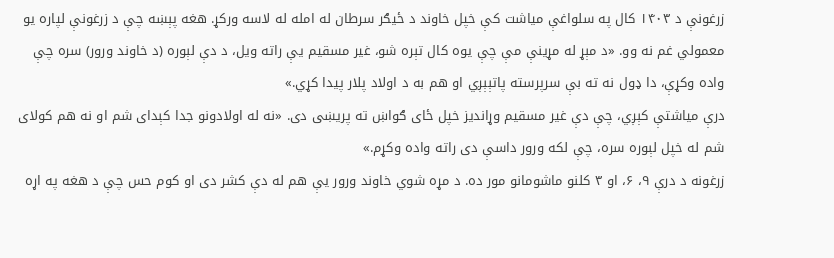زرغونې د ۱۴۰۳ کال په سلواغې میاشت کې خپل خاوند د ځیګر سرطان له امله له لاسه ورکړ. هغه پېښه چې د زرغونې لپاره یو معمولي غم نه وو. «د مېړ له مړینې مې چې یوه کال تېره شو، غیر مسقیم یې راته ویل، د دې لېوره (د خاوند ورور) سره چې واده وکړې، دا ډول نه ته بې سرپرسته پاتېېږي او هم به د اولاد پلار پیدا کړي.»
درې میاشتې کېږي، چې دې غیر مسقیم وړاندیز خپل ځای ګواښ ته پریښی دی. «نه له اولادونو جدا کېدای شم او نه هم کولای شم له خپل لېوره سره، چې لکه ورور داسې دی راته واده وکړم.»
زرغونه د درې ۹، ۶، او ۳ کلنو ماشومانو مور ده. د مړه شوي خاوند ورور یې هم له دې کشر دی او کوم حس چې د هغه په اړه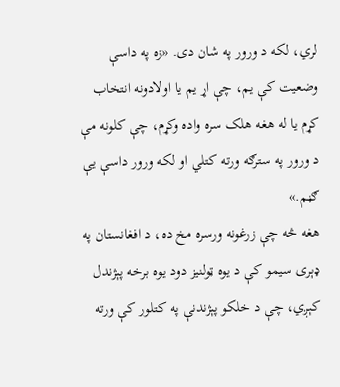لري، لکه د ورور په شان دی. «زه په داسې وضعیت کې یم، چې اړ یم یا اولادونه انتخاب کړم یا له هغه هلک سره واده وکړم، چې کلونه مې د ورور په سترګه ورته کتلي او لکه ورور داسې یې ګڼم.»
هغه څه چې زرغونه ورسره مخ ده، د افغانستان په ډېری سیمو کې د یوه ټولنیز دود یوه برخه پېژندل کېږي، چې د خلکو پېژندنې په کتلور کې ورته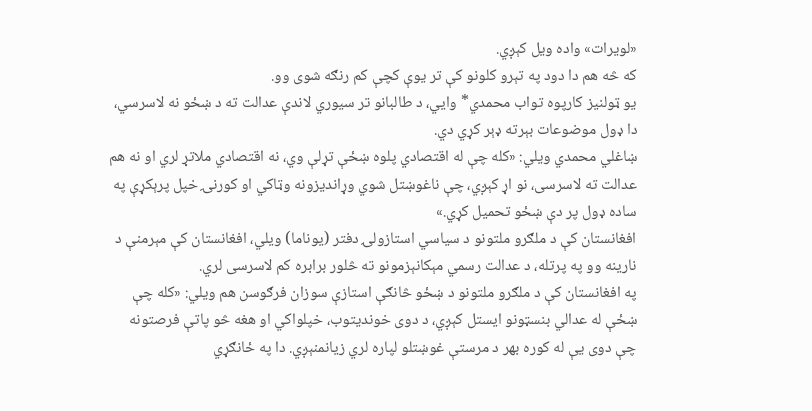«لویرات» واده ویل کېږي.
که څه هم دا دود په تېرو کلونو کې تر یوې کچې کم رنګه شوی وو.
یو ټولنیز کارپوه تواب محمدي* وايي، د طالبانو تر سیوري لاندې عدالت ته د ښځو نه لاسرسي، دا ډول موضوعات بېرته ډېر کړي دي.
ښاغلي محمدي ویلي: «کله چې له اقتصادي پلوه ښځې تړلې وي، نه اقتصادي ملاتړ لري او نه هم عدالت ته لاسرسی، نو اړ کېږي، چې ناغوښتل شوي وړاندیزونه وټاکي او کورنۍ خپل پرېکړې په ساده ډول پر دې ښځو تحمیل کړي.»
افغانستان کې د ملګرو ملتونو د سیاسي استازولۍ دفتر (یوناما) ویلي، افغانستان کې مېرمنې د نارینه وو په پرتله، د عدالت رسمي مېکانېزمونو ته څلور برابره کم لاسرسی لري.
په افغانستان کې د ملګرو ملتونو د ښځو څانګې استازې سوزان فرګوسن هم ویلي: «کله چې ښځې له عدالي بنسټونو ایستل کېږي، د دوی خوندیتوب، خپلواکي او هغه څو پاتې فرصتونه چې دوی یې له کوره بهر د مرستې غوښتلو لپاره لري زیانمنېږي. دا په ځانګړي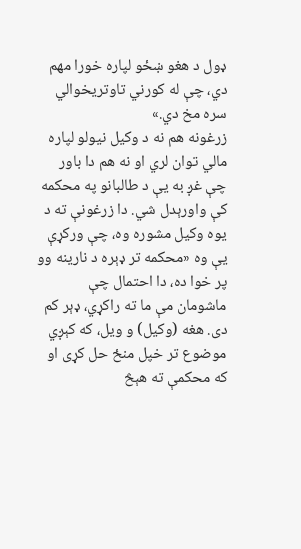ډول د هغو ښځو لپاره خورا مهم دي، چې له کورني تاوتریخوالي سره مخ دي.»
زرغونه هم نه د وکیل نیولو لپاره مالي توان لري او نه هم دا باور چې غږ به یې د طالبانو په محکمه کې واورېدل شي. دا زرغونې ته د یوه وکیل مشوره وه، چې ورکړې یې وه «محکمه تر ډېره د نارینه وو پر خوا ده، دا احتمال چې ماشومان مې ما ته راکړي، ډېر کم دی. هغه (وکیل) و ویل، که کېږي موضوع تر خپل منځ حل کړی او که محکمې ته هېڅ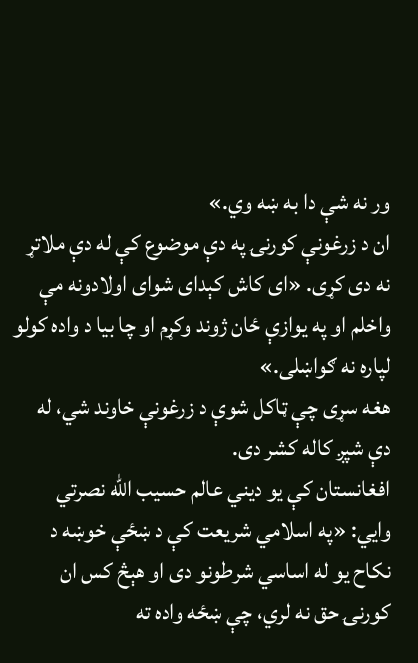ور نه شې دا به ښه وي.»
ان د زرغونې کورنۍ په دې موضوع کې له دې ملاتړ نه دی کړی. «ای کاش کېدای شوای اولادونه مې واخلم او په یوازې ځان ژوند وکړم او چا بیا د واده کولو لپاره نه ګواښلی.»
هغه سړی چې ټاکل شوې د زرغونې خاوند شي، له دې شپږ کاله کشر دی.
افغانستان کې یو دیني عالم حسیب الله نصرتي وايي: «په اسلامي شریعت کې د ښځې خوښه د نکاح یو له اساسي شرطونو دی او هېڅ کس ان کورنۍ حق نه لري، چې ښځه واده ته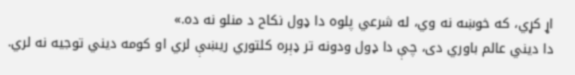اړ کړي، که خوښه نه وي، له شرعي پلوه دا ډول نکاح د منلو نه ده.»
دا دیني عالم باوري دی، چې دا ډول ودونه تر ډېره کلتوري ریښې لري او کومه دیني توجیه نه لري.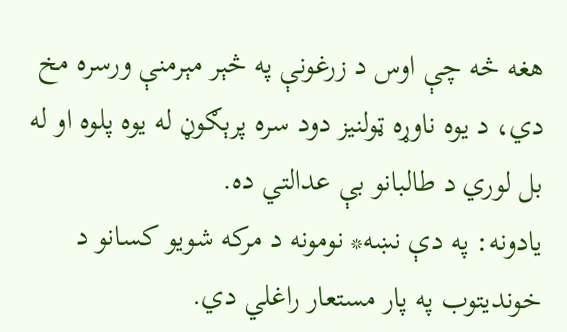هغه څه چې اوس د زرغونې په څېر مېرمنې ورسره مخ دي، د یوه ناوړه ټولنیز دود سره پرېګوڼ له یوه پلوه او له بل لوري د طالبانو بې عدالتي ده.
یادونه: په دې نښه* نومونه د مرکه شویو کسانو د خوندیتوب په پار مستعار راغلي دي.